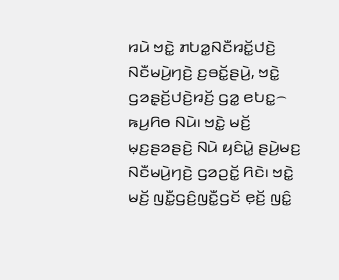ꤙꤣꤧ ꤠꤢꤧ꤭ ꤊꤝꤤ꤭ꤡꤢꤪꤙꤢꤩ꤭ꤓꤢꤧ꤬ ꤡꤢꤪꤗꤣꤧ꤬ꤚꤢꤧ꤬ ꤢ꤬ꤋꤢꤩ꤭ꤔꤣꤧ꤬, ꤠꤢꤧ꤭ ꤞꤤꤔ꤫ꤢꤩ꤬ꤓꤢꤧ꤬ꤙꤢꤩ꤬ ꤞꤤ꤭ ꤕꤝꤢ꤭꤮ ꤒꤣ꤬ꤖꤥ ꤡꤣꤧ꤯ ꤠꤢꤧ꤭ ꤗꤢꤩ꤬ ꤗ꤫ꤢ꤬ꤔꤤꤔꤢꤧ꤬ ꤡꤣꤧ ꤟꤢꤨꤣꤧ꤭ ꤔꤣꤧ꤬ꤗꤢ꤬ ꤡꤢꤪꤗꤣꤧ꤬ꤚꤢꤧ꤬ ꤞꤤꤑꤢꤩ꤭ ꤖꤢꤧ꤯ ꤠꤢꤧ꤭ ꤗꤢꤩ꤬ ꤜꤢꤪ꤭ꤞꤢꤨ꤬ꤜꤢꤪ꤭ꤞꤢꤩ ꤕ꤫ꤢꤩ꤬ ꤜꤢꤨ꤭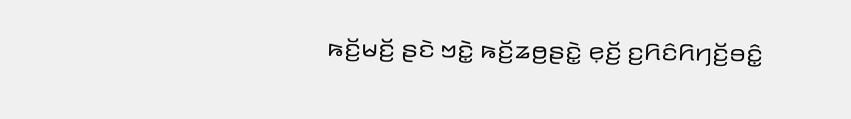ꤒꤢꤩ꤬ꤗꤢꤩ꤬ ꤔꤢꤧ ꤠꤢꤧ꤭ ꤒꤢꤩ꤬ꤘꤥ꤬ꤔꤢꤧ꤭ ꤕ꤫ꤢꤩ꤬ ꤢ꤬ꤖꤢꤨꤖꤚꤢꤩ꤬ꤋꤢꤨ꤭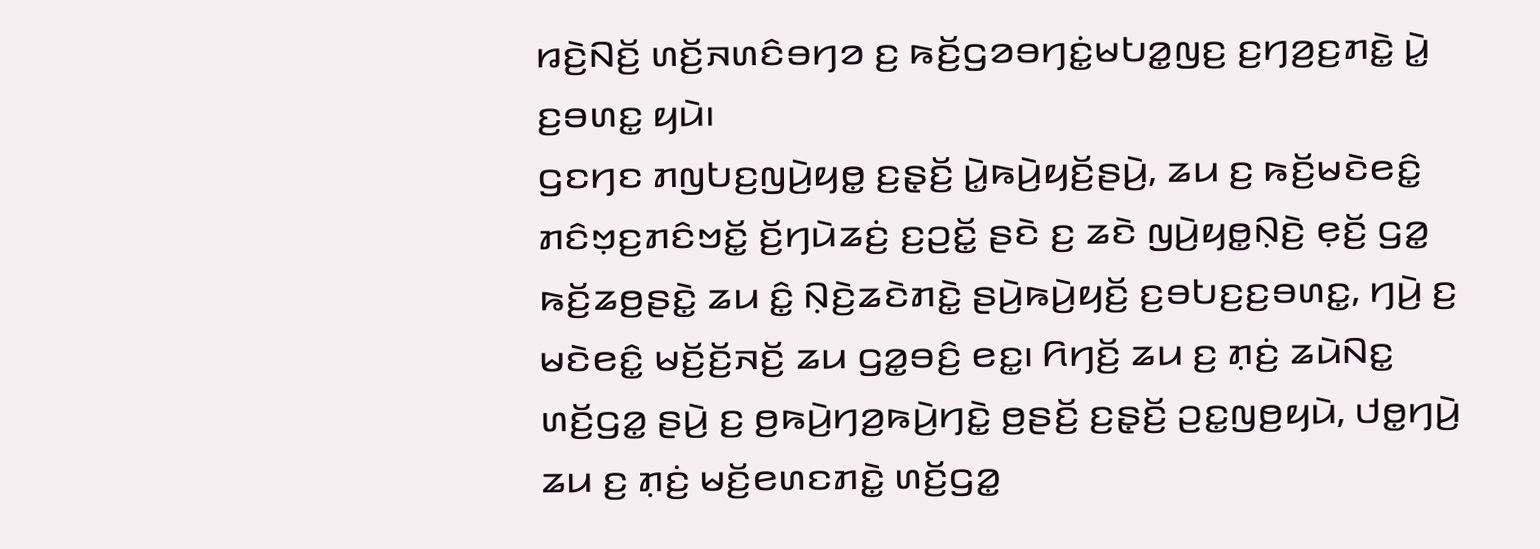ꤙꤢꤧ꤬ꤡꤢꤩ꤬ ꤛꤢꤩ꤬ꤏꤛꤢꤨꤋꤚꤤ ꤢ꤬ ꤒꤢꤩ꤬ꤞꤤꤋꤚꤢꤦ꤭ꤗꤝꤤ꤭ꤜꤢ꤬ ꤢ꤬ꤚꤤ꤬ꤢ꤬ꤊꤢꤧ꤭ ꤣꤧ꤭ ꤢ꤬ꤋꤛꤢ꤭ ꤟꤣꤧ꤯
ꤞꤢꤚꤢ ꤊꤜꤝꤢ꤬ꤜꤣꤧ꤬ꤟꤥ꤭ ꤢ꤬ꤔ꤫ꤢꤩ꤬ ꤣꤧ꤭ꤒꤣꤧ꤬ꤟꤢꤩ꤬ꤔꤣꤧ꤬, ꤘꤣ ꤢ꤬ ꤒꤢꤩ꤬ꤗꤢꤧꤕꤢꤨ꤭ ꤊꤢꤨꤠ꤫ꤢ꤬ꤊꤢꤨꤠꤢꤩ꤭ ꤢꤩ꤬ꤚꤣꤧꤘꤢꤦ꤬ ꤢ꤬ꤑꤢꤩ꤭ ꤔꤢꤧ ꤢ꤬ ꤘꤢꤧ ꤜꤣꤧ꤬ꤟꤥ꤭ꤡ꤫ꤢꤧ꤬ ꤕ꤫ꤢꤩ꤬ ꤞꤤ꤭ ꤒꤢꤩ꤬ꤘꤥ꤬ꤔꤢꤧ꤭ ꤘꤣ ꤢꤨ꤭ ꤡ꤫ꤢꤧ꤬ꤘꤢꤧꤊꤢꤧ꤭ ꤔꤣꤧ꤬ꤒꤣꤧ꤬ꤟꤢꤩ꤬ ꤢ꤬ꤋꤝꤢ꤬ꤢ꤬ꤋꤛꤢ꤭, ꤚꤣꤧ꤬ ꤢ꤬ ꤗꤢꤧꤕꤢꤨ꤭ ꤗꤢꤩ꤬ꤢꤩ꤬ꤏꤢꤩ꤬ ꤘꤣ ꤞꤤ꤭ꤋꤢꤨ꤬ ꤕꤢ꤭꤯ ꤖꤚꤢꤩ꤬ ꤘꤣ ꤢ꤬ ꤊ꤫ꤢꤦ꤬ ꤘꤣꤧꤡꤢ꤭ ꤛꤢꤩ꤬ꤞꤤ꤭ ꤔꤣꤧ꤬ ꤢ꤬ ꤥ꤬ꤒꤣꤧ꤬ꤚꤤ꤬ꤒꤣꤧ꤬ꤚꤢꤧ꤭ ꤥ꤬ꤔꤢꤩ꤬ ꤢ꤬ꤔ꤫ꤢꤩ꤬ ꤑꤢ꤭ꤜꤥ꤬ꤟꤣꤧ, ꤓꤥ꤭ꤚꤣꤧ꤬ ꤘꤣ ꤢ꤬ ꤊ꤫ꤢꤦ꤬ ꤗꤢꤩ꤬ꤕꤛꤢꤊꤢꤧ꤭ ꤛꤢꤩ꤬ꤞꤤ꤭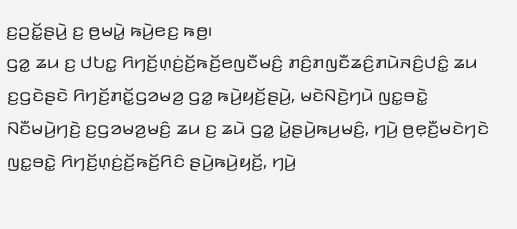ꤢ꤬ꤑꤢꤩ꤭ꤔꤣꤧ꤬ ꤢ꤬ ꤥ꤬ꤗꤣꤧ꤭ ꤒꤣꤧ꤬ꤕꤢ꤬ ꤒꤥ꤬꤯
ꤞꤤ꤭ ꤘꤣ ꤢ꤬ ꤓꤝꤢ꤭ ꤖꤚꤢꤩ꤬ꤛ꤫ꤢꤦ꤬ꤢꤩ꤬ꤒꤢꤩ꤬ꤕꤜꤢꤪꤗꤢꤨ꤬ ꤊꤢꤨ꤬ꤊꤜꤢꤪꤘꤢꤨ꤬ꤊꤣꤧꤏꤢꤨ꤬ꤓꤢꤨ꤭ ꤘꤣ ꤢ꤬ꤞꤢꤧꤔꤢꤧ ꤖꤚꤢꤩ꤬ꤊꤢꤩ꤭ꤞꤤꤗꤤ꤬ ꤞꤤ꤭ ꤒꤣꤧ꤬ꤟꤢꤩ꤬ꤔꤣꤧ꤬, ꤗꤢꤧꤡꤢꤧ꤬ꤚꤣꤧ ꤜꤢ꤭ꤋꤢꤧ꤭ ꤡꤢꤪꤗꤣꤧ꤬ꤚꤢꤧ꤬ ꤢ꤬ꤞꤤꤗꤤ꤬ꤗꤢꤨ꤬ ꤘꤣ ꤢ꤬ ꤘꤣꤧ ꤞꤤ꤭ ꤣꤧ꤭ꤔꤣꤧ꤬ꤒꤣ꤬ꤗꤢꤨ꤬, ꤚꤣꤧ꤬ ꤥ꤬ꤕ꤫ꤢꤪ꤬ꤗꤢꤧꤚꤢꤧ ꤜꤢ꤭ꤋꤢꤧ꤭ ꤖꤚꤢꤩ꤬ꤛ꤫ꤢꤦ꤬ꤢꤩ꤬ꤒꤢꤩ꤬ꤖꤢꤨ ꤔꤣꤧ꤬ꤒꤣꤧ꤬ꤟꤢꤩ꤬, ꤚꤣꤧ꤬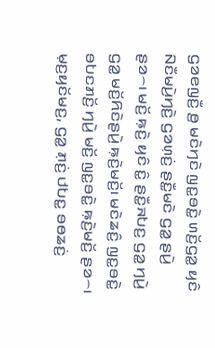ꤞꤤꤕꤜꤢꤪ꤬ ꤥ꤬ ꤗꤢꤧꤚꤢꤧ ꤜꤢ꤭ꤋꤢꤧ꤭ ꤛꤢꤩ꤬ꤞꤤ꤭ ꤟꤢꤨ ꤡꤢꤪꤗꤣꤧ꤬ꤚꤢꤧ꤬ ꤞꤤꤛ꤫ꤢꤦ꤬ ꤔꤢꤪ꤭ꤗꤢꤧ ꤞꤤ꤭ ꤔꤣꤧ꤬ ꤔꤤ꤮꤯ ꤗꤢꤩ꤬ ꤒ꤫ꤢꤧ꤬ ꤟꤢꤨ ꤢꤨ꤭ ꤔꤢꤪ꤭ꤏꤝꤢ꤬ ꤞꤤ꤭ ꤚꤣꤧ꤬ ꤞꤤ꤭ ꤗꤢꤩ꤬ꤖꤢꤧꤔꤣꤧ꤬ ꤒ꤫ꤢꤧ꤬ꤗꤢꤩ꤬꤯ ꤗꤢꤧꤘꤢꤨ꤬ ꤜꤢ꤭ꤋꤢꤧ꤭ ꤋꤝꤢꤊꤢꤩ꤬ ꤚꤣꤧ꤬ ꤗꤢꤩ꤬ ꤜꤢ꤭ꤋꤢꤧ꤭ ꤒ꤫ꤢꤧ꤬ꤗꤢꤩ꤬ ꤔꤤ꤮꤯ ꤗ꤫ꤢ꤬ꤟꤢꤩꤗꤢ꤬, ꤞꤤ꤭ ꤊ꤫ꤢꤦ꤬ ꤓꤝꤢ꤭ ꤋꤥꤘꤢꤦ꤬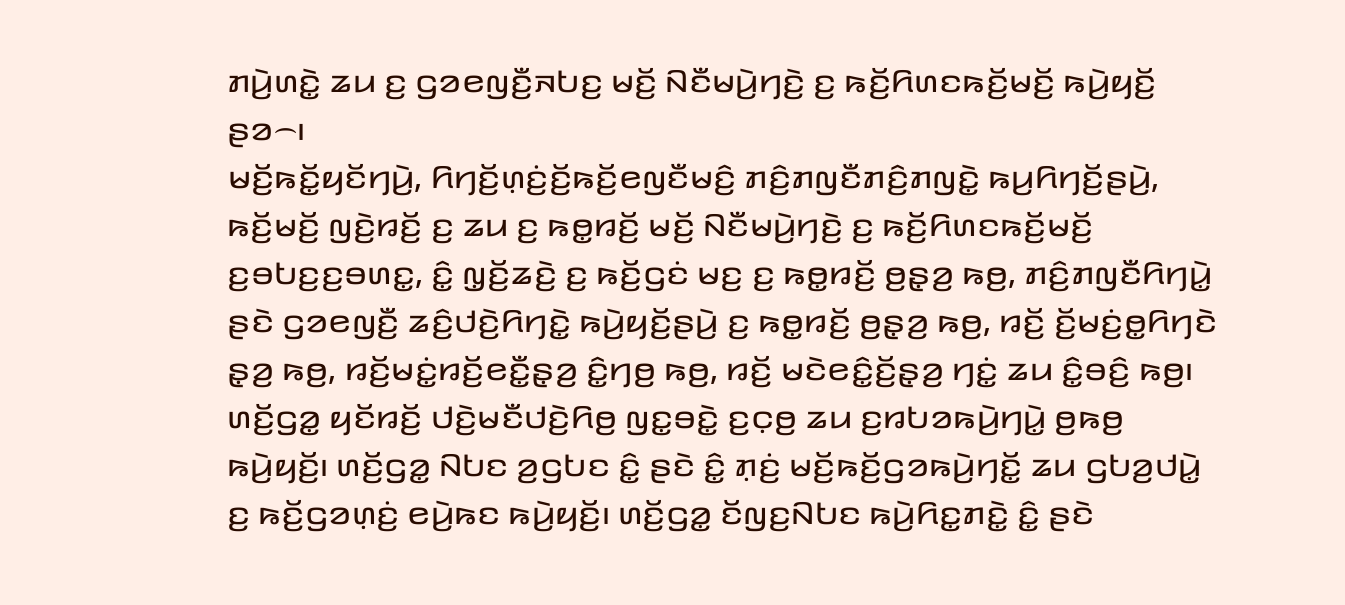ꤊꤣꤧ꤬ꤛꤢꤧ꤭ ꤘꤣ ꤢ꤬ ꤞꤤꤕꤜꤢꤪ꤬ꤏꤝꤢ꤬ ꤗꤢꤩ꤬ ꤡꤢꤪꤗꤣꤧ꤬ꤚꤢꤧ꤬ ꤢ꤬ ꤒꤢꤩ꤬ꤖꤛꤢꤒꤢꤩ꤬ꤗꤢꤩ꤬ ꤒꤣꤧ꤬ꤟꤢꤩ꤬ ꤔꤤ꤮꤯
ꤗꤢꤩ꤬ꤒꤢꤩ꤭ꤟꤢꤩꤚꤣꤧ꤬, ꤖꤚꤢꤩ꤬ꤛ꤫ꤢꤦ꤬ꤢꤩ꤬ꤒꤢꤩ꤬ꤕꤜꤢꤪꤗꤢꤨ꤬ ꤊꤢꤨ꤬ꤊꤜꤢꤪꤊꤢꤨ꤬ꤊꤜꤢꤧ꤭ ꤒꤣ꤬ꤖꤚꤢꤩ꤬ꤔꤣꤧ꤬, ꤒꤢꤩ꤬ꤗꤢꤩ꤬ ꤜꤢꤧ꤬ꤙꤢꤩ꤬ ꤢ꤬ ꤘꤣ ꤢ꤬ ꤒꤥ꤭ꤙꤢꤩ꤬ ꤗꤢꤩ꤬ ꤡꤢꤪꤗꤣꤧ꤬ꤚꤢꤧ꤬ ꤢ꤬ ꤒꤢꤩ꤬ꤖꤛꤢꤒꤢꤩ꤬ꤗꤢꤩ꤬ ꤢ꤬ꤋꤝꤢ꤬ꤢ꤬ꤋꤛꤢ꤭, ꤢꤨ꤭ ꤜ꤫ꤢꤩ꤬ꤘꤢꤧ꤬ ꤢ꤬ ꤒꤢꤩ꤬ꤞꤢꤦ ꤗꤢ꤬ ꤢ꤬ ꤒꤥ꤭ꤙꤢꤩ꤬ ꤥ꤬ꤔ꤫ꤤ꤬ ꤒꤥ꤬, ꤊꤢꤨ꤬ꤊꤜꤢꤪꤖꤚꤣꤧ꤭ ꤔꤢꤧ ꤞꤤꤕꤜꤢꤪ꤬ ꤘꤢꤨ꤬ꤓꤢꤧ꤬ꤖꤚꤢꤧ꤭ ꤒꤣꤧ꤬ꤟꤢꤩ꤬ꤔꤣꤧ꤬ ꤢ꤬ ꤒꤥ꤭ꤙꤢꤩ꤬ ꤥ꤬ꤔ꤫ꤤ꤬ ꤒꤥ꤬, ꤙꤢꤩ꤬ ꤢꤩ꤬ꤗꤢꤦ꤬ꤥ꤭ꤖꤚꤢꤧ ꤔ꤫ꤤ꤬ ꤒꤥ꤬, ꤙꤢꤩ꤬ꤗꤢꤦ꤭ꤙꤢꤩ꤬ꤕꤢꤪ꤭ꤔ꤫ꤤ꤬ ꤢꤨ꤭ꤚꤥ꤬ ꤒꤥ꤬, ꤙꤢꤩ꤬ ꤗꤢꤧꤕꤢꤨ꤭ꤢꤩ꤬ꤔ꤫ꤤ꤬ ꤚꤢꤦ꤭ ꤘꤣ ꤢꤨ꤭ꤋꤢꤨ꤬ ꤒꤥ꤬꤯
ꤛꤢꤩ꤬ꤞꤤ꤭ ꤟꤢꤩꤙꤢꤩ꤬ ꤓꤢꤧ꤬ꤗꤢꤪꤓꤢꤧ꤬ꤖꤥ꤬ ꤜꤢ꤭ꤋꤢꤧ꤭ ꤢ꤬ꤍ꤫ꤥ꤬ ꤘꤣ ꤢ꤬ꤙꤝꤤꤒꤣꤧ꤬ꤚꤣꤧ꤭ ꤥ꤬ꤒꤥ꤬ ꤒꤣꤧ꤬ꤟꤢꤩ꤬꤯ ꤛꤢꤩ꤬ꤞꤤ꤭ ꤡꤝꤢ ꤤ꤬ꤞꤝꤢ ꤢꤨ꤭ ꤔꤢꤧ ꤢꤨ꤭ ꤊ꤫ꤢꤦ꤬ ꤗꤢꤩ꤬ꤒꤢꤩ꤬ꤞꤤꤒꤣꤧ꤬ꤚꤢꤩ꤭ ꤘꤣ ꤞꤝꤤ꤬ꤓꤣꤧ꤭ ꤢ꤬ ꤒꤢꤩ꤬ꤞꤤꤛ꤫ꤢꤦ꤬ ꤕꤣꤧ꤬ꤒꤢ ꤒꤣꤧ꤬ꤟꤢꤩ꤬꤯ ꤛꤢꤩ꤬ꤞꤤ꤭ ꤢꤩꤜꤢ꤬ꤡꤝꤢ ꤒꤣꤧ꤬ꤖꤢ꤭ꤊꤢꤧ꤭ ꤢꤨ꤭ ꤔꤢꤧ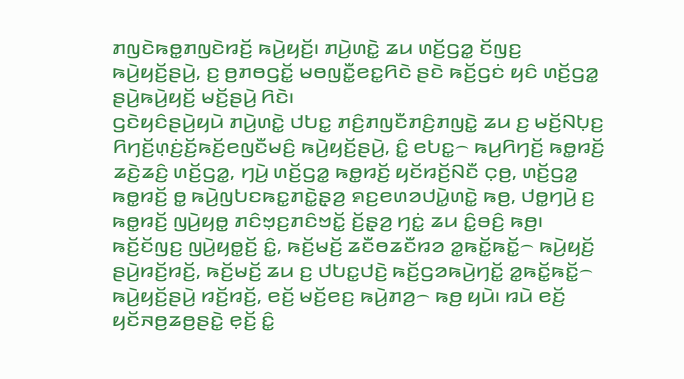ꤊꤜꤢꤧꤒꤥ꤭ꤊꤜꤢꤧꤙꤢꤩ꤬ ꤒꤣꤧ꤬ꤟꤢꤩ꤬꤯ ꤊꤣꤧ꤬ꤛꤢꤧ꤭ ꤘꤣ ꤛꤢꤩ꤬ꤞꤤ꤭ ꤢꤩꤜꤢ꤬ ꤒꤣꤧ꤬ꤟꤢꤩ꤬ꤔꤣꤧ꤬, ꤢ꤬ ꤥ꤬ꤊꤥꤞꤢꤩ꤭ ꤗꤥꤜꤢꤪ꤭ꤕꤢ꤭ꤖꤢꤧ ꤔꤢꤧ ꤒꤢꤩ꤬ꤞꤢꤦ ꤟꤢꤨ ꤛꤢꤩ꤬ꤞꤤ꤭ ꤔꤣꤧ꤬ꤒꤣꤧ꤬ꤟꤢꤩ꤬ ꤗꤢꤩ꤬ꤔꤣꤧ꤬ ꤖꤢꤧ꤯
ꤞꤢꤧꤟꤢꤨꤔꤣꤧ꤬ꤟꤣꤧ ꤊꤣꤧ꤬ꤛꤢꤧ꤭ ꤓꤝꤢ꤭ ꤊꤢꤨ꤬ꤊꤜꤢꤪꤊꤢꤨ꤬ꤊꤜꤢꤧ꤭ ꤘꤣ ꤢ꤬ ꤗꤢꤩ꤬ꤡꤝ꤫ꤢ꤬ ꤖꤚꤢꤩ꤬ꤛ꤫ꤢꤦ꤬ꤢꤩ꤬ꤒꤢꤩ꤬ꤕꤜꤢꤪꤗꤢꤨ꤬ ꤒꤣꤧ꤬ꤟꤢꤩ꤬ꤔꤣꤧ꤬, ꤢꤨ꤭ ꤕꤝꤢ꤭꤮ ꤒꤣ꤬ꤖꤚꤢꤩ꤬ ꤒꤥ꤭ꤙꤢꤩ꤬ ꤘꤢꤧ꤬ꤘꤢꤨ꤬ ꤛꤢꤩ꤬ꤞꤤ꤭, ꤚꤣꤧ꤬ ꤛꤢꤩ꤬ꤞꤤ꤭ ꤒꤥ꤭ꤙꤢꤩ꤬ ꤟꤢꤩꤙꤢꤩ꤬ꤡꤢꤪ ꤍ꤫ꤥ꤬, ꤛꤢꤩ꤬ꤞꤤ꤭ ꤒꤥ꤭ꤙꤢꤩ꤬ ꤥ꤭ ꤒꤣꤧ꤬ꤜꤝꤢꤒꤢ꤭ꤊꤢꤧ꤭ꤔ꤫ꤤ꤬ ꤎꤢ꤬ꤕꤛꤤꤓꤣꤧ꤭ꤛꤢꤧ꤭ ꤒꤥ꤬, ꤓꤥ꤭ꤚꤣꤧ꤬ ꤢ꤬ ꤒꤥ꤭ꤙꤢꤩ꤬ ꤜꤣꤧ꤬ꤟꤥ꤭ ꤊꤢꤨꤠ꤫ꤢ꤬ꤊꤢꤨꤠꤢꤩ꤭ ꤢꤩ꤬ꤔ꤫ꤤ꤬ ꤚꤢꤦ꤭ ꤘꤣ ꤢꤨ꤭ꤋꤢꤨ꤬ ꤒꤥ꤬꤯
ꤒꤢꤩ꤬ꤢꤩꤜꤢ꤬ ꤜꤣꤧ꤬ꤟꤥ꤭ꤢꤩ꤬ ꤢꤨ꤭, ꤒꤢꤩ꤬ꤗꤢꤩ꤬ ꤘꤢꤪꤥꤘꤢꤪꤙꤤ ꤤ꤭ꤒꤢꤩ꤭ꤒꤢꤩ꤭꤮ ꤒꤣꤧ꤬ꤟꤢꤩ꤬ ꤔꤣꤧ꤬ꤙꤢꤩ꤬ꤙꤢꤩ꤬, ꤒꤢꤩ꤬ꤗꤢꤩ꤬ ꤘꤣ ꤢ꤬ ꤓꤝꤢ꤭ꤓꤢꤧ꤬ ꤒꤢꤩ꤬ꤞꤤꤒꤣꤧ꤬ꤚꤢꤩ꤭ ꤤ꤭ꤒꤢꤩ꤭ꤒꤢꤩ꤭꤮ ꤒꤣꤧ꤬ꤟꤢꤩ꤬ꤔꤣꤧ꤬ ꤙꤢꤩ꤬ꤙꤢꤩ꤬, ꤕꤢꤩ꤬ ꤗꤢꤩ꤬ꤕꤢ꤬ ꤒꤣꤧ꤬ꤊꤤ꤬꤮ ꤒꤥ꤬ ꤟꤣꤧ꤯ ꤙꤣꤧ ꤕꤢꤩ꤬ ꤟꤢꤩꤏꤥ꤬ꤘꤥ꤬ꤔꤢꤧ꤭ ꤕ꤫ꤢꤩ꤬ ꤢꤨ꤭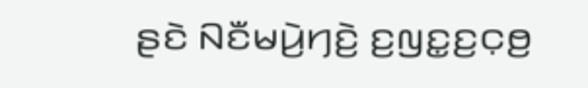ꤔꤢꤧ ꤡꤢꤪꤗꤣꤧ꤬ꤚꤢꤧ꤬ ꤢ꤬ꤜꤢ꤭ꤢ꤬ꤍ꤫ꤥ꤬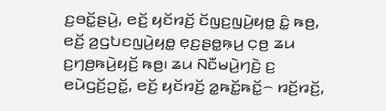ꤢ꤬ꤋꤢꤩ꤭ꤔꤣꤧ꤬, ꤕꤢꤩ꤬ ꤟꤢꤩꤙꤢꤩ꤬ ꤢꤩꤜꤢ꤬ꤜꤣꤧ꤬ꤟꤥ꤭ ꤢꤨ꤭ ꤒꤥ꤬, ꤕꤢꤩ꤬ ꤤ꤬ꤞꤝꤢꤜꤣꤧ꤬ꤟꤥ꤭ ꤕ꤫ꤢ꤬ꤔꤥ꤭ꤒ꤫ꤣ꤬ ꤍ꤫ꤥ꤬ ꤘꤣ ꤢ꤬ꤚꤥ꤬ꤒꤣꤧ꤬ꤟꤢꤩ꤬ ꤒꤥ꤬꤯ ꤘꤣ ꤡꤢꤪꤗꤣꤧ꤬ꤚꤢꤧ꤬ ꤢ꤬ ꤕꤣꤧꤞꤢꤩ꤬ꤑꤢꤩ꤭, ꤕꤢꤩ꤬ ꤟꤢꤩꤙꤢꤩ꤬ ꤤ꤭ꤒꤢꤩ꤭ꤒꤢꤩ꤭꤮ ꤙꤢꤩ꤬ꤙꤢꤩ꤬,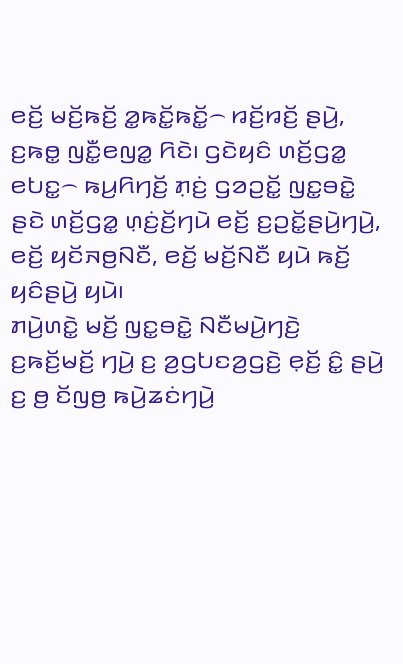ꤕꤢꤩ꤬ ꤗꤢꤩ꤬ꤒꤢꤩ꤬ ꤤ꤭ꤒꤢꤩ꤭ꤒꤢꤩ꤭꤮ ꤙꤢꤩ꤬ꤙꤢꤩ꤬ ꤔꤣꤧ꤬, ꤢ꤬ꤒꤥ꤭ ꤜꤢꤪ꤭ꤕꤜꤤ꤭ ꤖꤢꤧ꤯ ꤞꤢꤧꤟꤢꤨ ꤛꤢꤩ꤬ꤞꤤ꤭ ꤕꤝꤢ꤭꤮ ꤒꤣ꤬ꤖꤚꤢꤩ꤬ ꤊ꤫ꤢꤦ꤬ ꤞꤤꤑꤢꤩ꤭ ꤜꤢ꤭ꤋꤢꤧ꤭ ꤔꤢꤧ ꤛꤢꤩ꤬ꤞꤤ꤭ ꤛ꤫ꤢꤦ꤬ꤢꤩ꤬ꤚꤣꤧ ꤕꤢꤩ꤬ ꤢ꤬ꤑꤢꤩ꤭ꤔꤣꤧ꤬ꤚꤣꤧ꤬, ꤕꤢꤩ꤬ ꤟꤢꤩꤏꤥ꤬ꤡꤢꤪ, ꤕꤢꤩ꤬ ꤗꤢꤩ꤬ꤡꤢꤪ ꤟꤣꤧ ꤒꤢꤩ꤬ ꤟꤢꤨꤔꤣꤧ꤬ ꤟꤣꤧ꤯
ꤊꤣꤧ꤬ꤛꤢꤧ꤭ ꤗꤢꤩ꤬ ꤜꤢ꤭ꤋꤢꤧ꤭ ꤡꤢꤪꤗꤣꤧ꤬ꤚꤢꤧ꤬ ꤢ꤬ꤒꤢꤩ꤬ꤗꤢꤩ꤬ ꤚꤣꤧ꤬ ꤢ꤬ ꤤ꤬ꤞꤝꤢꤤ꤬ꤞꤢꤧ꤬ ꤕ꤫ꤢꤩ꤬ ꤢꤨ꤭ ꤔꤣꤧ꤬ ꤢ꤬ ꤥ꤬ ꤢꤩꤜꤥ꤬ ꤒꤣꤧ꤬ꤘꤢꤦꤚꤣꤧ꤬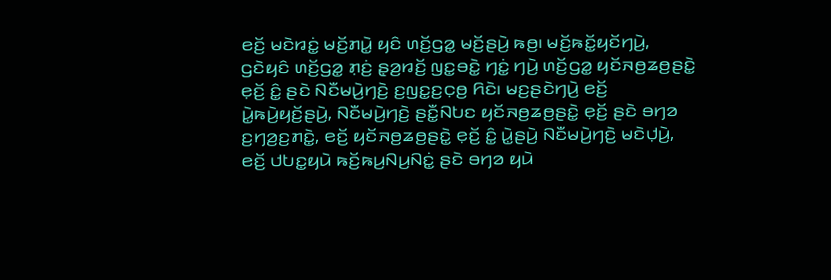ꤕꤢꤩ꤬ ꤗꤢꤧꤙꤢꤦ꤭ ꤗꤢꤩ꤬ꤊꤣꤧ꤭ ꤟꤢꤨ ꤛꤢꤩ꤬ꤞꤤ꤭ ꤗꤢꤩ꤬ꤔꤣꤧ꤬ ꤒꤥ꤬꤯ ꤗꤢꤩ꤬ꤒꤢꤩ꤭ꤟꤢꤩꤚꤣꤧ꤬, ꤞꤢꤧꤟꤢꤨ ꤛꤢꤩ꤬ꤞꤤ꤭ ꤊ꤫ꤢꤦ꤬ ꤔ꤫ꤤ꤬ꤙꤢꤩ꤬ ꤜꤢ꤭ꤋꤢꤧ꤭ ꤚꤢꤦ꤭ ꤚꤣꤧ꤬ ꤛꤢꤩ꤬ꤞꤤ꤭ ꤟꤢꤩꤏꤥ꤬ꤘꤥ꤬ꤔꤢꤧ꤭ ꤕ꤫ꤢꤩ꤬ ꤢꤨ꤭ ꤔꤢꤧ ꤡꤢꤪꤗꤣꤧ꤬ꤚꤢꤧ꤬ ꤢ꤬ꤜꤢ꤭ꤢ꤬ꤍ꤫ꤥ꤬ ꤖꤢꤧ꤯ ꤗꤢ꤬ꤔꤢꤧꤚꤣꤧ꤬ ꤕꤢꤩ꤬ ꤣꤧ꤭ꤒꤣꤧ꤬ꤟꤢꤩ꤬ꤔꤣꤧ꤬, ꤡꤢꤪꤗꤣꤧ꤬ꤚꤢꤧ꤬ ꤔꤢꤪ꤭ꤡꤝꤢ ꤟꤢꤩꤏꤥ꤬ꤘꤥ꤬ꤔꤢꤧ꤭ ꤕ꤫ꤢꤩ꤬ ꤔꤢꤧ ꤋꤚꤤ ꤢ꤬ꤚꤤ꤬ꤢ꤬ꤊꤢꤧ꤭, ꤕꤢꤩ꤬ ꤟꤢꤩꤏꤥ꤬ꤘꤥ꤬ꤔꤢꤧ꤭ ꤕ꤫ꤢꤩ꤬ ꤢꤨ꤭ ꤣꤧ꤭ꤔꤣꤧ꤬ ꤡꤢꤪꤗꤣꤧ꤬ꤚꤢꤧ꤬ ꤗꤢꤧꤓ꤫ꤣꤧ꤬, ꤕꤢꤩ꤬ ꤓꤝꤢ꤭ꤟꤣꤧ ꤒꤢꤩ꤬ꤒꤣ꤬ꤡꤣ꤬ꤡꤢꤦ꤭ ꤔꤢꤧ ꤋꤚꤤ ꤟꤣꤧ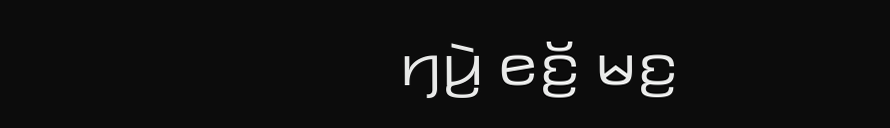ꤚꤣꤧ꤬ ꤕꤢꤩ꤬ ꤗꤢ꤬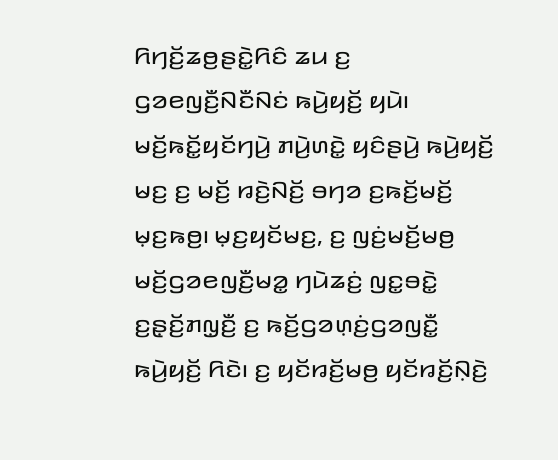ꤖꤚꤢꤩ꤬ꤘꤥ꤬ꤔꤢꤧ꤭ꤖꤢꤨ ꤘꤣ ꤢ꤬ ꤞꤤꤕꤜꤢꤪ꤬ꤡꤢꤪꤡꤢꤦ ꤒꤣꤧ꤬ꤟꤢꤩ꤬ ꤟꤣꤧ꤯
ꤗꤢꤩ꤬ꤒꤢꤩ꤭ꤟꤢꤩꤚꤣꤧ꤬ ꤊꤣꤧ꤬ꤛꤢꤧ꤭ ꤟꤢꤨꤔꤣꤧ꤬ ꤒꤣꤧ꤬ꤟꤢꤩ꤬ ꤗꤢ꤬ ꤢ꤬ ꤗꤢꤩ꤬ ꤙꤢꤧ꤬ꤡꤢꤩ꤬ ꤋꤚꤤ ꤢ꤬ꤒꤢꤩ꤬ꤗꤢꤩ꤬ ꤗ꤫ꤢ꤬ꤒꤥ꤬꤯ ꤗ꤫ꤢ꤬ꤟꤢꤩꤗꤢ꤬, ꤢ꤬ ꤜꤢꤦ꤬ꤗꤢꤩ꤬ꤗꤥ꤬ ꤗꤢꤩ꤬ꤞꤤꤕꤜꤢꤪ꤬ꤗꤤ꤭ ꤚꤣꤧꤘꤢꤦ꤬ ꤜꤢ꤭ꤋꤢꤧ꤭ ꤢ꤬ꤔ꤫ꤢꤩ꤬ꤊꤜ꤫ꤢꤪ꤬ ꤢ꤬ ꤒꤢꤩ꤬ꤞꤤꤛ꤫ꤢꤦ꤬ꤞꤤꤜꤢꤪ꤭ ꤒꤣꤧ꤬ꤟꤢꤩ꤬ ꤖꤢꤧ꤯ ꤢ꤬ ꤟꤢꤩꤙꤢꤩ꤬ꤗꤥ꤬ ꤟꤢꤩꤙꤢꤩ꤬ꤡ꤫ꤢꤧ꤬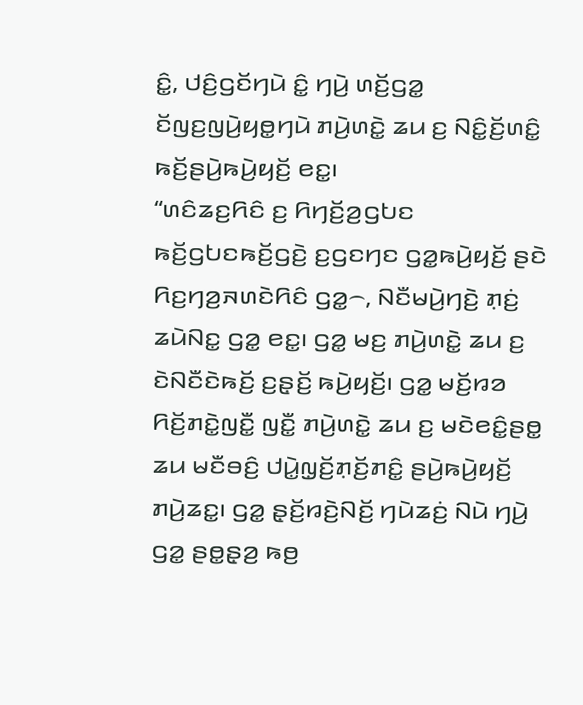ꤢꤨ꤭, ꤓꤢꤨ꤬ꤞꤢꤩꤚꤣꤧ ꤢꤨ꤭ ꤚꤣꤧ꤬ ꤛꤢꤩ꤬ꤞꤤ꤭ ꤢꤩꤜꤢ꤬ꤜꤣꤧ꤬ꤟꤥ꤭ꤚꤣꤧ ꤊꤣꤧ꤬ꤛꤢꤧ꤭ ꤘꤣ ꤢ꤬ ꤡꤢꤨ꤭ꤢꤩ꤬ꤛꤢꤨ꤭ ꤒꤢꤩ꤬ꤔꤣꤧ꤬ꤒꤣꤧ꤬ꤟꤢꤩ꤬ ꤕꤢ꤭꤯
“ꤛꤢꤨꤘꤢ꤬ꤖꤢꤨ ꤢ꤬ ꤖꤚꤢꤩ꤬ꤤ꤬ꤞꤝꤢ ꤒꤢꤩ꤬ꤞꤝꤢꤒꤢꤩ꤬ꤞꤢꤧ꤬ ꤢ꤬ꤞꤢꤚꤢ ꤞꤤ꤭ꤒꤣꤧ꤬ꤟꤢꤩ꤬ ꤔꤢꤧ ꤖꤢ꤬ꤚꤤ꤬ꤏꤛꤢꤧꤖꤢꤨ ꤞꤤ꤭꤮, ꤡꤢꤪꤗꤣꤧ꤬ꤚꤢꤧ꤬ ꤊ꤫ꤢꤦ꤬ ꤘꤣꤧꤡꤢ꤭ ꤞꤤ꤭ ꤕꤢ꤭꤯ ꤞꤤ꤭ ꤗꤢ꤬ ꤊꤣꤧ꤬ꤛꤢꤧ꤭ ꤘꤣ ꤢ꤬ ꤢꤧꤡꤢꤪꤢꤧꤒꤢꤩ꤬ ꤢ꤬ꤔ꤫ꤢꤩ꤬ ꤒꤣꤧ꤬ꤟꤢꤩ꤬꤯ ꤞꤤ꤭ ꤗꤢꤩ꤬ꤙꤤ ꤖꤢꤩ꤬ꤊꤢꤧ꤭ꤜꤢꤪ꤭ ꤜꤢꤪ꤭ ꤊꤣꤧ꤬ꤛꤢꤧ꤭ ꤘꤣ ꤢ꤬ ꤗꤢꤧꤕꤢꤨ꤭ꤔꤥ꤭ ꤘꤣ ꤗꤢꤪꤋꤢꤨ꤬ ꤓꤣꤧ꤭ꤜ꤫ꤢꤩ꤬ꤊ꤫ꤢꤩ꤬ꤊꤢꤨ꤭ ꤔꤣꤧ꤬ꤒꤣꤧ꤬ꤟꤢꤩ꤬ ꤊꤣꤧ꤬ꤘꤢ꤭꤯ ꤞꤤ꤭ ꤔ꤫ꤢꤩ꤬ꤙꤢꤧ꤬ꤡꤢꤩ꤬ ꤚꤣꤧꤘꤢꤦ꤬ ꤡꤣꤧ ꤚꤣꤧ꤬ ꤞꤤ꤭ ꤔꤥ꤭ꤔ꤫ꤤ꤬ ꤒꤥ꤬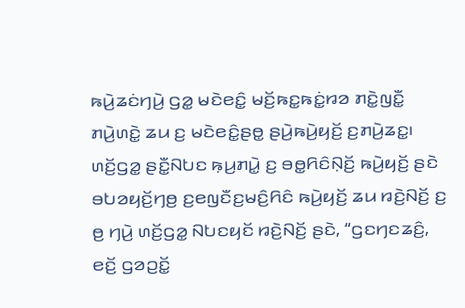ꤒꤣꤧ꤬ꤘꤢꤦꤚꤣꤧ꤬ ꤞꤤ꤭ ꤗꤢꤧꤕꤢꤨ꤭ ꤗꤢꤩ꤬ꤒꤢ꤭ꤒꤢꤦ꤭ꤙꤤ ꤊꤢꤧ꤭ꤜꤢꤪ꤭ ꤊꤣꤧ꤬ꤛꤢꤧ꤭ ꤘꤣ ꤢ꤬ ꤗꤢꤧꤕꤢꤨ꤭ꤔꤥ꤭ ꤔꤣꤧ꤬ꤒꤣꤧ꤬ꤟꤢꤩ꤬ ꤢ꤬ꤊꤣꤧ꤬ꤘꤢ꤭꤯
ꤛꤢꤩ꤬ꤞꤤ꤭ ꤔꤢꤪ꤭ꤡꤝꤢ ꤒ꤫ꤣ꤬ꤊꤣꤧ꤭ ꤢ꤬ ꤋꤥ꤭ꤖꤢꤨꤡ꤫ꤢꤩ꤬ ꤒꤣꤧ꤬ꤟꤢꤩ꤬ ꤔꤢꤧ ꤋꤝꤤꤟꤢꤩ꤬ꤚꤥ꤬ ꤢ꤬ꤕꤜꤢꤪꤢ꤬ꤗꤢꤨ꤬ꤖꤢꤨ ꤒꤣꤧ꤬ꤟꤢꤩ꤬ ꤘꤣ ꤙꤢꤧ꤬ꤡꤢꤩ꤬ ꤢ꤬ ꤥ꤬ ꤚꤣꤧ꤬ ꤛꤢꤩ꤬ꤞꤤ꤭ ꤡꤝꤢꤟꤢꤩ ꤙꤢꤧ꤬ꤡꤢꤩ꤬ ꤔꤢꤧ, “ꤞꤢꤚꤢꤘꤢꤨ꤬, ꤕꤢꤩ꤬ ꤞꤤꤑꤢꤩ꤭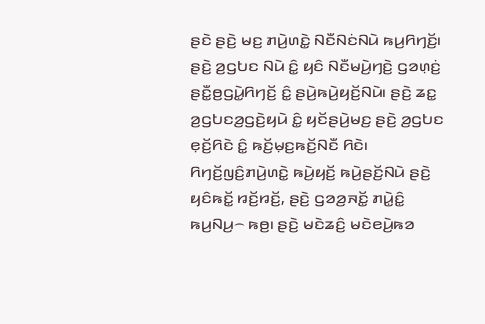ꤔꤢꤧ ꤔꤢꤧ꤬ ꤗꤢ꤬ ꤊꤣꤧ꤬ꤛꤢꤧ꤭ ꤡꤢꤪꤡꤢꤦꤡꤣꤧ ꤒꤣ꤬ꤖꤚꤢꤩ꤬꤯ ꤔꤢꤧ꤬ ꤤ꤬ꤞꤝꤢ ꤡꤣꤧ ꤢꤨ꤭ ꤟꤢꤨ ꤡꤢꤪꤗꤣꤧ꤬ꤚꤢꤧ꤬ ꤞꤤꤛ꤫ꤢꤦ꤬ ꤔꤢꤪ꤭ꤥ꤬ꤞꤣꤧ꤭ꤖꤚꤢꤩ꤬ ꤢꤨ꤭ ꤔꤣꤧ꤬ꤒꤣꤧ꤬ꤟꤢꤩ꤬ꤡꤣꤧ꤯ ꤔꤢꤧ꤬ ꤘꤢ꤭ ꤤ꤬ꤞꤝꤢꤤ꤬ꤞꤢꤧ꤬ꤟꤣꤧ ꤢꤨ꤭ ꤟꤢꤩꤔꤣꤧ꤬ꤗꤢ꤬ ꤔꤢꤧ꤬ ꤤ꤬ꤞꤝꤢ ꤕ꤫ꤢꤩ꤬ꤖꤢꤧ ꤢꤨ꤭ ꤒꤢꤩ꤬ꤗ꤫ꤢ꤬ꤒꤢꤩ꤬ꤡꤢꤪ ꤖꤢꤧ꤯ ꤖꤚꤢꤩ꤬ꤜꤢꤨ꤬ꤊꤣꤧ꤬ꤛꤢꤧ꤭ ꤒꤣꤧ꤬ꤟꤢꤩ꤬ ꤒꤣꤧ꤬ꤔꤢꤩ꤬ꤡꤣꤧ ꤔꤢꤧ꤬ ꤟꤢꤨꤒꤢꤩ꤭ ꤙꤢꤩ꤬ꤙꤢꤩ꤬, ꤔꤢꤧ꤬ ꤞꤤꤤ꤬ꤏꤢꤩ꤭ ꤊꤣꤧ꤭ꤢꤨ꤭ ꤒꤣ꤬ꤡꤣ꤬꤮ ꤒꤥ꤬꤯ ꤔꤢꤧ꤬ ꤗꤢꤧꤘꤢꤨ꤬ ꤗꤢꤧꤕꤣꤧ꤬ꤒꤤ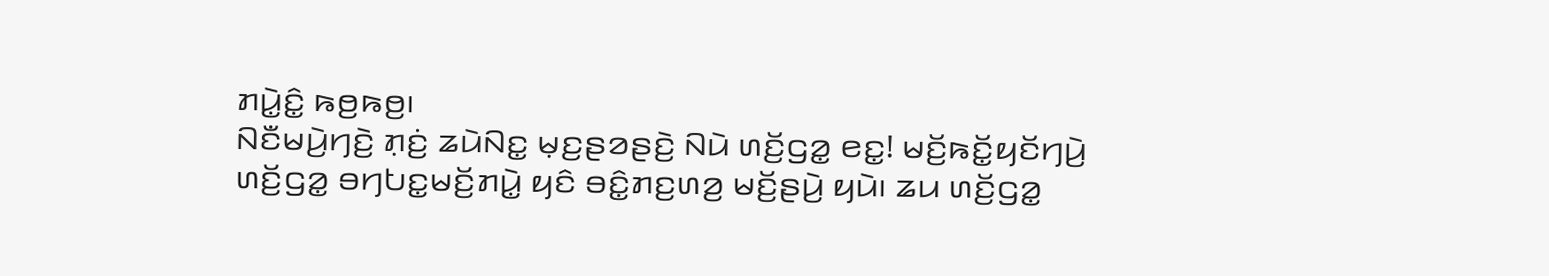ꤊꤣꤧ꤭ꤢꤨ꤭ ꤒꤥ꤬ꤒꤥ꤬꤯
ꤡꤢꤪꤗꤣꤧ꤬ꤚꤢꤧ꤬ ꤊ꤫ꤢꤦ꤬ ꤘꤣꤧꤡꤢ꤭ ꤗ꤫ꤢ꤬ꤔꤤꤔꤢꤧ꤬ ꤡꤣꤧ ꤛꤢꤩ꤬ꤞꤤ꤭ ꤕꤢ꤭! ꤗꤢꤩ꤬ꤒꤢꤩ꤭ꤟꤢꤩꤚꤣꤧ꤬ ꤛꤢꤩ꤬ꤞꤤ꤭ ꤋꤚꤝꤢ꤭ꤗꤢꤩ꤬ꤊꤣꤧ꤭ ꤟꤢꤨ ꤋꤢꤨ꤭ꤊꤢ꤬ꤛꤤ꤬ ꤗꤢꤩ꤬ꤔꤣꤧ꤬ ꤟꤣꤧ꤯ ꤘꤣ ꤛꤢꤩ꤬ꤞꤤ꤭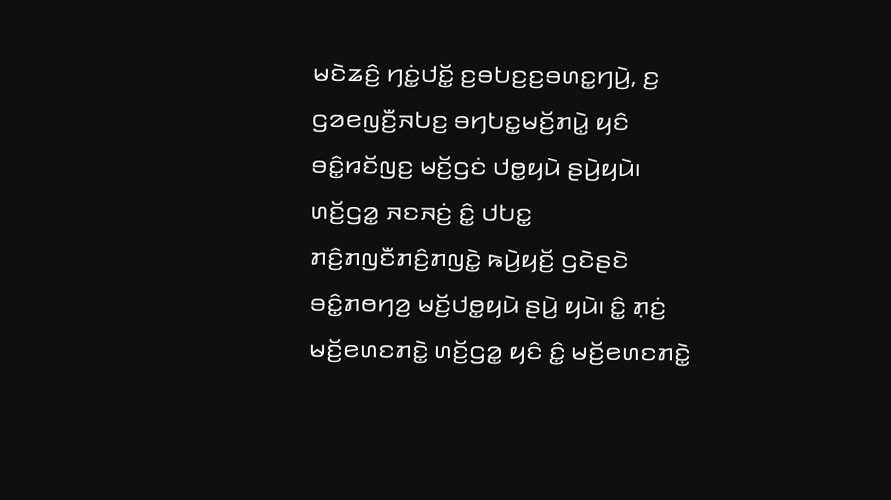ꤗꤢꤧꤘꤢꤨ꤬ ꤚꤢꤦ꤭ꤓꤢꤩ꤭ ꤢ꤬ꤋꤝꤢ꤬ꤢ꤬ꤋꤛꤢ꤭ꤚꤣꤧ꤬, ꤢ꤬ ꤞꤤꤕꤜꤢꤪ꤬ꤏꤝꤢ꤬ ꤋꤚꤝꤢ꤭ꤗꤢꤩ꤬ꤊꤣꤧ꤭ ꤟꤢꤨ ꤋꤢꤨ꤭ꤙꤢꤩꤜꤢ꤬ ꤗꤢꤩ꤬ꤞꤢꤦ ꤓꤥ꤭ꤟꤣꤧ ꤔꤣꤧ꤬ꤟꤣꤧ꤯ ꤛꤢꤩ꤬ꤞꤤ꤭ ꤏꤢꤏꤢꤦ꤬ ꤢꤨ꤭ ꤓꤝꤢ꤭ ꤊꤢꤨ꤬ꤊꤜꤢꤪꤊꤢꤨ꤬ꤊꤜꤢꤧ꤭ ꤒꤣꤧ꤬ꤟꤢꤩ꤬ ꤞꤢꤧꤔꤢꤧ ꤋꤢꤨ꤭ꤊꤥꤚꤤ꤬ ꤗꤢꤩ꤬ꤓꤥ꤭ꤟꤣꤧ ꤔꤣꤧ꤬ ꤟꤣꤧ꤯ ꤢꤨ꤭ ꤊ꤫ꤢꤦ꤬ ꤗꤢꤩ꤬ꤕꤛꤢꤊꤢꤧ꤭ ꤛꤢꤩ꤬ꤞꤤ꤭ ꤟꤢꤨ ꤢꤨ꤭ ꤗꤢꤩ꤬ꤕꤛꤢꤊꤢꤧ꤭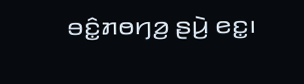ꤋꤢꤨ꤭ꤊꤥꤚꤤ꤬ ꤔꤣꤧ꤬ ꤕꤢ꤭꤯